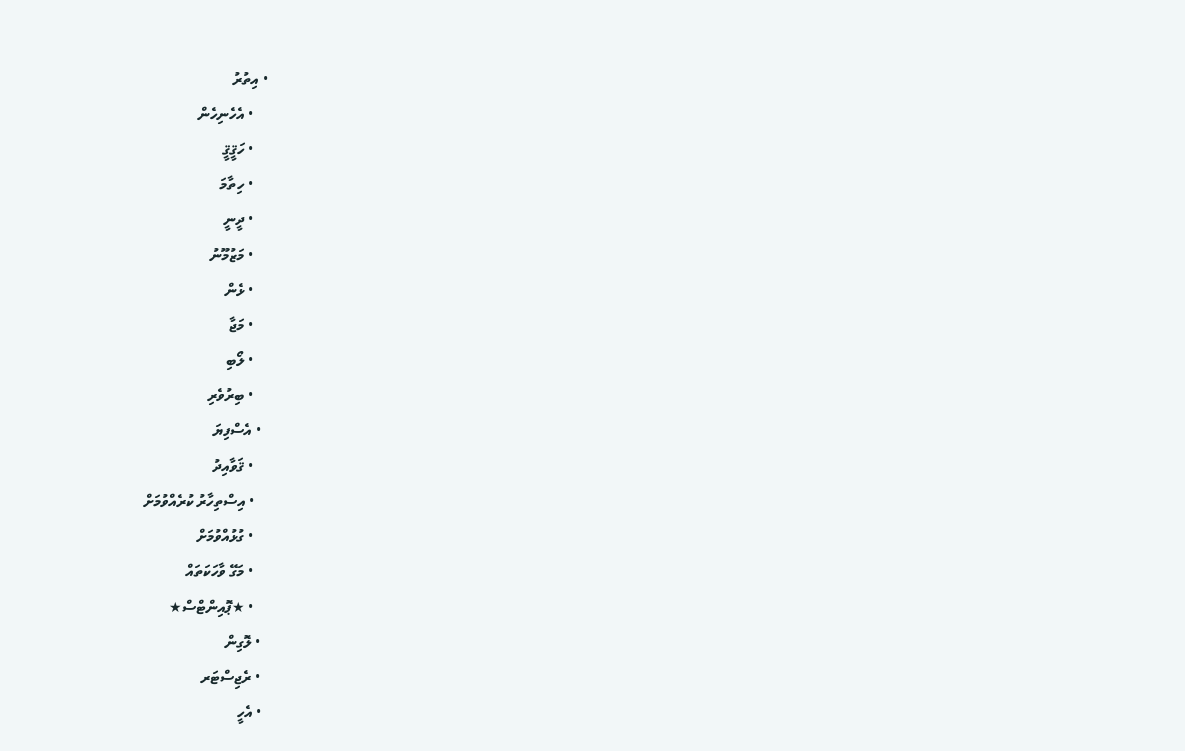• އިތުރު
    • އެހެނިހެން
    • ހަޤީޤީ
    • ހިތާމަ
    • ދީނީ
    • މަޒުމޫނު
    • ޅެން
    • މަޖާ
    • ލޯބި
    • ބިރުވެރި
  • އެސްފިޔަ
    • ޤަވާއިދު
    • އިސްތިހާރު ކުރެއްވުމަށް
    • ގުޅުއްވުމަށް
    • މަގޭ ވާހަކަތައް
    • ★ޕޮއިންޓްސް★
  • ލޮގިން
  • ރެޖިސްޓަރ
  • އެހީ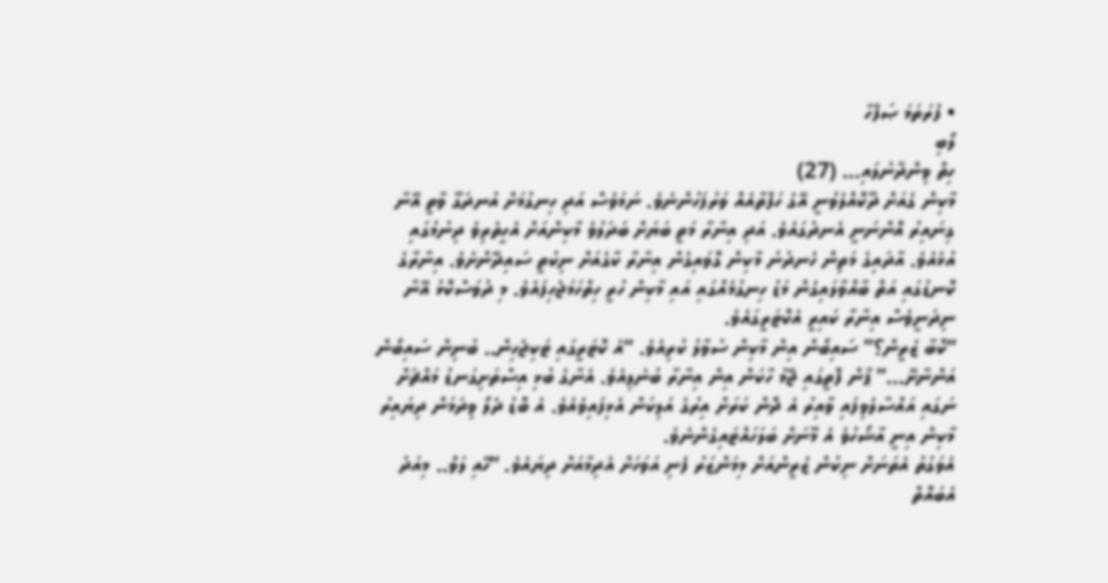• ފުރަތަމަ ޞަފްހާ
ލޯބި
ހިތް ވިންދާނުލައި… (27)
މާކިން ގެއަށް ދޫކޮއްލެވުނީ އޭގެ ހަފްތާއެއް ވަރުފަހުންނެވެ. ނަމަވެސް އަދި ހިނގުމަށް އުނދަގޫ ވާތީ އޭނާ ގިނައިރު އޮންނަނީ އެނދުގައެވެ. އަދި އިނާރާ މަތީ ބަޔަށް ބަދަލުވެ މާކިންއަށް އެހީތެރިވެ ދިނުމުގައި އުޅެއެވެ. އާދައިގެ މަތިން ހެނދުނު މާކިން ގޮވައިގެން އިނާރާ ކާގެއަށް ނިކުތީ ސައިދޭންށެވެ. އިނާރާގެ ކޮނޑުގައި އަތް ބާއްވާލައިގެން މަޑު ހިނގުމެއްގައި އައި މާކިން ހުރީ ހިތްހަމަޖެހިފައެވެ. މި ދުވަސްކޮޅު އޭނާ ނިދަނީވެސް އިނާރާ ކައިރީ އެކޮޓަރީގައެވެ.
“ކޮބާ ޒެރީން؟” ސައިބޯން އިން މާކިން ސުވާލު ކުރިއެވެ. “އެ ކޮޓަރީގައި ޓަކިޖެހިން.. ބުނިން ސައިބޯން އަންނާށޭ…” ޕާން ފޮތީގައި ޖޭމު ހާކަން އިން އިނާރާ ބުނެލިއެވެ. އެނާގެ ބުޅި އިސްތަށިގަނޑު މައްޗަށް ނަގައި އައްސާލެވިފައި ވާއިރު އެ ދޮން ކަރަށް އިރުގެ އަލިކަން އެޅިފައިވެއެވެ. އެ ބޮޑު ދެލޯ ވިދަމަން ދިޔައިރު މާކިން އިނީ އާޝޯހުވެ އެ މޫނަށް ބަލަހައްޓައިގެންނެވެ.
އެވަގުތު އެތަނަށް ނިކުން ޒެރީންއަށް މިމަންޒަރު ފެނި އަވަހަށް އެދިމާއަށް ދިޔައެވެ. “ހޭއި ލަވް.. މިއަދު އެބައޮތް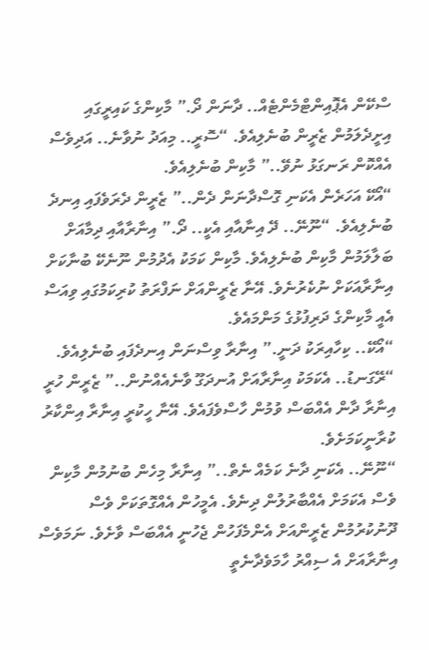ސްކޭން އެޕޮއިންޓްމެންޓެއް.. ދާނަން ދޯ.” މާކިންގެ ކައިރީގައި އިށީދެލަމުން ޒެރީން ބުނެލިއެވެ. “ސޮރީ.. މިއަދު ނުވާނެ.. އަދިވެސް އެއްކޮން ރަނގަޅު ނުވޭ..” މާކިން ބުނެލިއެވެ.
“އޯކޭ އަހަރެން އެކަނި ގޮސްދާނަން ދެން..” ޒެރީން ދެރަވެފައި އިނދެ ބުނެލިއެވެ. “ނޫނޭ.. ދޭ އިނާއާއި އެކީ.. ދޯ.” އިނާރާއާއި ދިމާއަށް ބަލާލަމުން މާކިން ބުނެލިއެވެ. މާކިން ކަމަކު އެދުމުން ނޫނެކޭ ބުނާކަށް އިނާރާއަކަށް ނުކެރުނެވެ. އޭނާ ޒެރީންއަށް ނަފްރަތު ކުރިކަމުގައި ވިއަސް އެއީ މާކިންގެ ދަރިފުޅުގެ މަންމައެވެ.
“އޯކޭ.. ކިހާއިރަކު ދަނީ.” އިނާރާ ވިސްނަން އިނދެފައި ބުނެލިއެވެ. “ރޭގަނޑު.. އެކަމަކު އިނާރާއަށް އުނދަގޫ ވާނެއެއްނުން..” ޒެރީން ހުރީ އިނާރާ ދާން އެއްބަސް ވުމުން ހާސްވެފައެވެ. އޭނާ ހީކުރީ އިނާރާ އިންކާރު ކުރާނީކަމަށެވެ.
“ނޫނޭ.. އެކަނި ދާނެ ކަމެއް ނެތް..” އިނާރާ މިހެން ބުނުމުން މާކިން ވެސް އެކަމަށް އެއްބާރުލުން ދިނެވެ. އެމީހުން އެއްގޮތަކަށް ވެސް ދޫނުކުރުމުން ޒެރީންއަށް އެންމެފަހުން ޖެހުނީ އެއްބަސް ވާށެވެ. ނަމަވެސް އިނާރާއަށް އެ ސިއްރު ހާމަވެދާނެތީ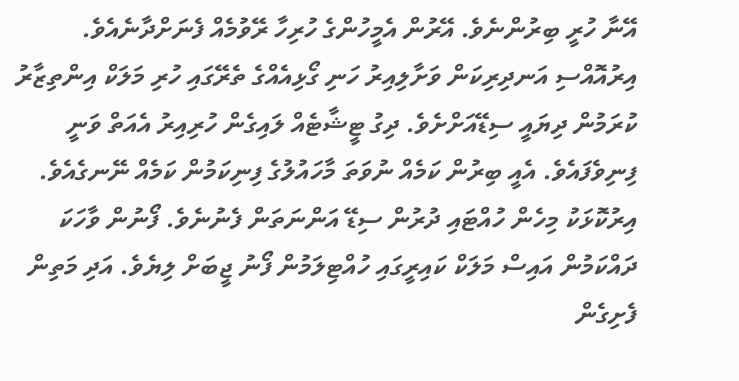އޭނާ ހުރީ ބިރުންނެވެ. އޭރުން އެމީހުންގެ ހުރިހާ ރޭވުމެއް ފެނަށްދާނެއެވެ.
އިރުއޮއްސި އަނދިރިކަން ވަށާލިއިރު ހަނި ގޯޅިއެއްގެ ތެރޭގައި ހުރި މަލަކް އިންތިޒާރު ކުރަމުން ދިޔައީ ސިޑޭއަށްށެވެ. ދިގު ޓީޝާޓެއް ލައިގެން ހުރިއިރު އެއަތް ވަނީ ފިނިވެފައެވެ. އެއީ ބިރުން ކަމެއް ނުވަތަ މާހައުލުގެ ފިނިކަމުން ކަމެއް ނޭނގެއެވެ. އިރުކޮޅަކު މިހެން ހުއްޓައި ދުރުން ސިޑޭ އަންނަތަން ފެނުނެވެ. ފޯނުން ވާހަކަ ދައްކަމުން އައިސް މަލަކް ކައިރީގައި ހުއްޓިލަމުން ފޯނު ޖީބަށް ލިޔެވެ. އަދި މަތިން ފެށިގެން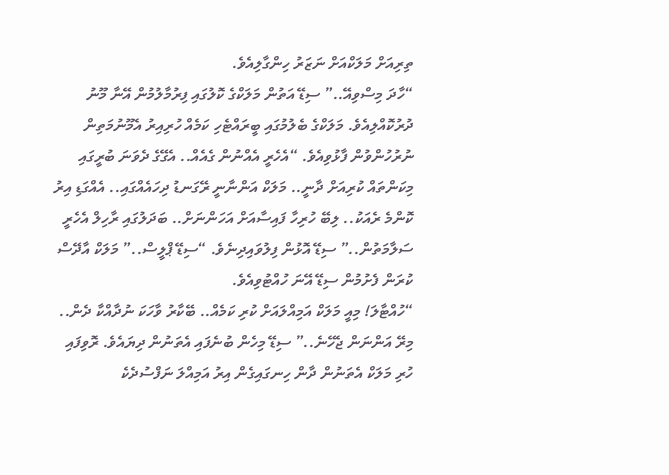ތިރިއަށް މަލަކްއަށް ނަޒަރު ހިންގާލިއެވެ.
“ހާދަ މިސްވިއޭ..” ސިޑޭ އަތުން މަލަކްގެ ކޮލުގައި ފިރުމާލުމުން އޭނާ މޫނު ދުރުކޮއްލިއެވެ. މަލަކްގެ ބެލުމުގައި ބީރައްޓެހި ކަމެއް ހުރިއިރު އެމޫނުމަތިން ނުރުހުންވުން ފާޅުވިއެވެ. “އެހެރީ އެއްނުން ގެއެއް.. އެގޭގެ ދެވަނަ ބުރީގައި މިކަންތައް ކުރިއަށް ދާނީ.. މަލަކް އަންނާނީ ރޭގަނޑު ދިހައެއްގައި.. އެއްގަޑި އިރު ކޮންމެ ރެއަކު.. ލިބޭ ހުރިހާ ފައިސާއަށް އަހަންނަށް.. ބަދަލުގައި ރާހިލް އެހެރީ ސަލާމަތުން..” ސިޑޭ އޮޅުން ފިލުވައިދިނެވެ. “ސިޑޭ ޕްލީސް..” މަލަކް އާދޭސް ކުރަން ފެށުމުން ސިޑޭ އޭނަ ހުއްޓުވިއެވެ.
“ހުއްޓާލަ! މިއީ މަލަކް އަމިއްލައަށް ކުރި ކަމެއް.. ބޭކާރު ވާހަކަ ނުދާއްކާ ދެން.. މިރޭ އަންނަން ޖެހޭނެ..” ސިޑޭ މިހެން ބުނެފައި އެތަނުން ދިޔައެވެ. ރޮވިފައި ހުރި މަލަކް އެތަނުން ދާން ހިނގައިގެން އިރު އަމިއްލަ ނަފްސުދެކެ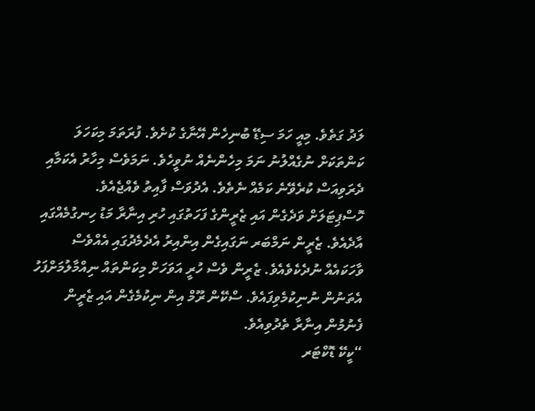ލަދު ގަތެވެ. މިއީ ހަމަ ސިޑޭ ބުނިހެން އޭނާގެ ކުށެވެ. ފުރަތަމަ މިކަހަލަ ކަންތަކަށް ނުގެއްލުނު ނަމަ މިހެންނެއް ނުވީހެވެ. ނަމަވެސް މިހާރު އެކަމާއި ދެރަވިއަސް ކުރެވޭނެ ކަމެއް ނެތެވެ. އެދުވަސް ފާއިތު ވެއްޖެއެވެ.
ހޮސްޕިޓަލަށް ވަދެގެން އައި ޒެރީންގެ ފަހަތުގައި ހުރި އިނާރާ މަޑު ހިނގުމެއްގައި އާދެއެވެ. ޒެރީން ނަމްބަރ ނަގައިގެން އިންއިރު އެދެމެދުގައި އެއްވެސް ވާހަކައެއް ނުދެކެވެއެވެ. ޒެރީން ވެސް ހުރީ އަވަހަށް މިކަންތައް ނިއްމާލުމަށްފަހު އެތަނުން ނުނިކުމެވިފައެވެ. ސްކޭން ރޫމް އިން ނިކުމެގެން އައި ޒެރީން ފެނުމުން އިނާރާ ތެދުވިއެވެ.
“ކީކޭ ޑޮކްޓަރ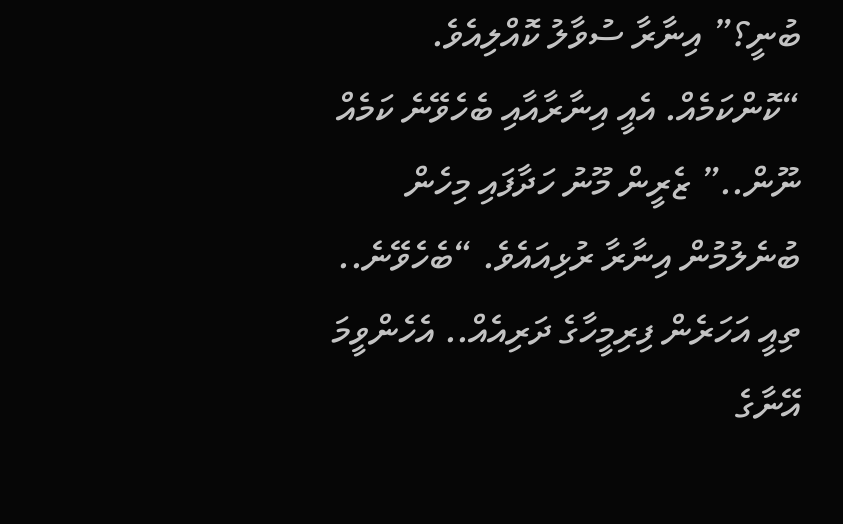ބުނީ؟” އިނާރާ ސުވާލު ކޮއްލިއެވެ. “ކޮންކަމެއް. އެއީ އިނާރާއާއި ބެހެވޭނެ ކަމެއް ނޫން..” ޒެރީން މޫނު ހަދާފައި މިހެން ބުނެލުމުން އިނާރާ ރުޅިއައެވެ. “ބެހެވޭނެ.. ތިއީ އަހަރެން ފިރިމީހާގެ ދަރިއެއް.. އެހެންވީމަ އޭނާގެ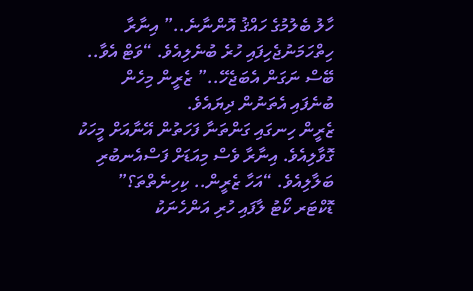ހާލު ބެލުމުގެ ހައްޤު އޮންނާނެ..” އިނާރާ ހިތްހަމަނުޖެހިފައި ހުރެ ބުނެލިއެވެ. “ވަޓް އެވާ.. ބޭސް ނަގަން އެބަޖެހޭ..” ޒެރީން މިހެން ބުނެފައި އެތަނުން ދިޔައެވެ.
ޒެރީން ހިނގައި ގަންތަނާ ފަހަތުން އޭނާއަށް މީހަކު ގޮވާލިއެވެ. އިނާރާ ވެސް މިއަޑަށް ފަސްއެނބުރި ބަލާލިއެވެ. “އަހާ ޒެރީން.. ކިހިނެތްތަ؟” ޑޮކްޓަރ ކޯޓު ލާފައި ހުރި އަންހެނަކު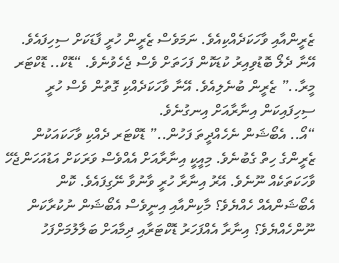ޒެރީންއާއި ވާހަކަދެއްކިއެވެ. ނަމަވެސް ޒެރީން ހުރީ ފާޑަކަށް ސިހިފައެވެ. އޭނާ ދެލޯ ބޮޑުވިއިރު ކުޑަކޮން ފަހަތަށް ވެސް ޖެހެވުނެވެ. “ޑޮކް.. ޑޮކްޓަރ މީރާ..” ޒެރީން ބުނެލިއެވެ. އޭނާ ވާހަކަދެއްކި ގޮތުން ވެސް ހުރީ ސިހިފައިކަން އިނާރާއަށް އިނގުނެވެ.
“އޯ.. އެބޯޝަން ނެހެއްދީތަ ފަހުން..” ޑޮކްޓަރ ދެއްކި ވާހަކައަކުން ޒެރީންގެ ހިތް ގެބުނެވެ. މިއީކީ އިނާރާއަށް އެއްވެސް ވަރަކަށް އަޑުއަހަންޖެހޭ ވާހަކަތަކެއް ނޫނެވެ. އޭރު އިނާރާ ހުރީ ވާނުވާ ނޭގިފައެވެ. ކޮން އެބޯޝަންއެއް ހެއްޔެވެ؟ މާކިންއާއި އިނީވެސް އެބޯޝަން ނުކުރާކަން ނޫންހެއްޔެވެ؟ އިނާރާ އެއްފަހަރު ޑޮކްޓަރާއި ދިމާއަށް ބަލާލުމަށްފަހު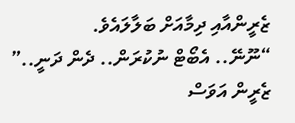ޒެރީންއާއި ދިމާއަށް ބަލާލައެވެ.
“ނޫނޭ.. އެބޯޓް ނުކުރަން.. ދެން ދަނީ..” ޒެރީން އަވަސް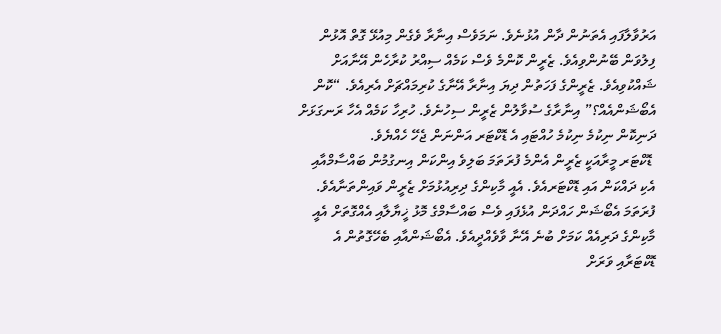އަރުވާލާފައި އެތަނުން ދާން އުޅުނެވެ. ނަމަވެސް އިނާރާ ވެގެން މިއުޅޭ ގޮތް އޮޅުން ފިލުވަން ބޭނުންވިއެވެ. ޒެރީން ކޮންމެ ވެސް ކަމެއް ސިއްރު ކުރާހެން އޭނާއަށް ޝައްކުވިއެވެ. ޒެރީންގެ ފަހަތުން ދިޔަ އިނާރާ އޭނާގެ ކުރިމައްޗަށް އެރިއެވެ. “ކޮން އެބޯޝަންއެއް؟” އިނާރާގެ ސުވާލުން ޒެރީން ސިހުނެވެ. ހުރިހާ ކަމެއް އެހާ ރަނގަޅަށް ދަނިކޮން ނިކުމެ ނިކުމެ ހުއްޓައި އެ ޑޮކްޓަރ އަންނަން ޖެހޭ ހެއްޔެވެ.
 ޑޮކްޓަރ މީރާއަކީ ޒެރީން އެންމެ ފުރަތަމަ ބަލިވެ އިންކަން އިނގުމުން ބައްސާމްއާއި އެކި ދައްކަން އައި ޑޮކްޓަރއެވެ. އެއީ މާކިންގެ ދިރިއުޅުމަށް ޒެރީން ވައިންތަނާއެވެ. ފުރަތަމަ އެބޯޝަން ހައްދަން އުޅެފައި ވެސް ބައްސާމްގެ މޮޅު ޚީޔާލާއި އެއްގޮތަށް އެއީ މާކިންގެ ދަރިއެއް ކަމަށް ބުނެ އޭނާ ވާވެއްދީއެވެ. އެބޯޝަންއާއި ބެހޭގޮތުން އެ ޑޮކްޓަރާއި ވަރަށް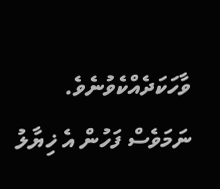ވާހަކަދެއްކެވުނެވެ. ނަމަވެސް ފަހުން އެ ޚިޔާލު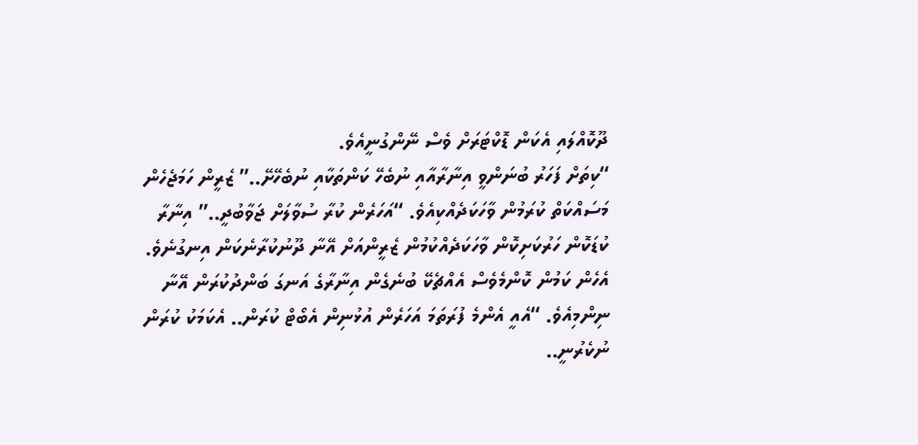ދޫކޮއްލައި އެކަން ޑޮކްޓަރަށް ވެސް ނޭންގުނީއެވެ.
“ކިތަށް ފަހަރު ބުނަންވީ އިނާރާއާއި ނުބެހޭ ކަންތަކާއި ނުބެހޭށޭ..” ޒެރީން ހަމަޖެހެން މަސައްކަތް ކުރަމުން ވާހަކަދެއްކިއެވެ. “އަހަރެން ކުރާ ސުވާލަށް ޖަވާބުދީ..” އިނާރާ ކުޑަކޮން ހަރުކަށިކޮން ވާހަކަދެއްކުމުން ޒެރީންއަށް އޭނާ ދޫނުކުރާނެކަން އިނގުނެވެ.
އެހެން ކަމުން ކޮންމެވެސް އެއްޗެކޭ ބުނެގެން އިނާރާގެ އަނގަ ބަންދުކުރަން އޭނާ ނިންމިއެވެ. “އެއީ އެންމެ ފުރަތަމަ އަހަރެން އުޅުނިން އެބޯޓް ކުރަން.. އެކަމަކު ކުރަން ނުކެރުނީ..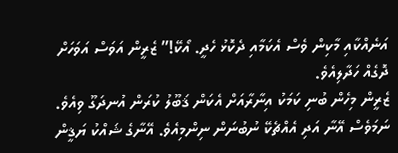އަނެއްކާއި މާކިން ވެސް އެކަމާއި ދެކޮޅު ހެދީ. އޯކޭ!” ޒެރީން އަވަސް އަވަހަށް ދޮގެއް ހަދާލިއެވެ.
ޒެރީން މިހެން ބުނި ކަމަކު އިނާރާއަށް އެކަން ޤަބޫލު ކުރަން އުނދަގޫ ވިއެވެ. ނަމަވެސް އޭނާ އަދި އެއްޗެކޭ ނުބުނަން ނިންމިއެވެ. އޭނާގެ ޝައްކު ޔަޤީން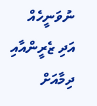ނުވަނީހެއް އަދި ޒެރީންއާއި ދިމާއަށް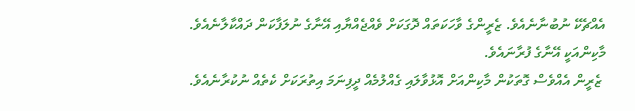އެއްޗެކޭ ނުބުނާނެއެވެ. ޒެރީންގެ ވާހަކަތައް ދޮގަކަށް ވެއްޖެއްޔާއި އޭނާގެ ނުލަފާކަން ދައްކާލާނެއެވެ. މާކިންއަކީ އޭނާގެ ފުރާނައެވެ.
 ޒެރީން އެއްވެސް ގޮތަކުން މާކިންއަށް އޮޅުވާލައި ގެއްލުމެއް ދީފިނަމަ އިތުރަކަށް ކެތެއް ނުކުރާނެއެވެ.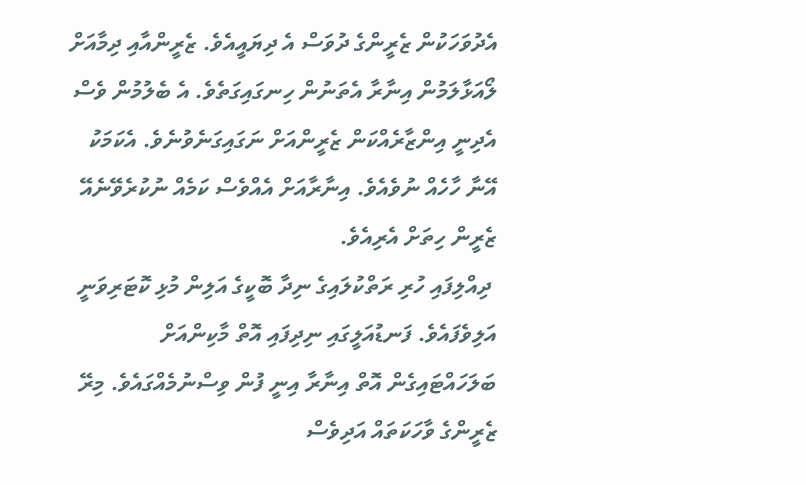އެދުވަހަކުން ޒެރީންގެ ދުވަސް އެ ދިޔައީއެވެ. ޒެރީންއާއި ދިމާއަށް ލޯއަޅާލަމުން އިނާރާ އެތަނުން ހިނގައިގަތެވެ. އެ ބެލުމުން ވެސް އެދިނީ އިންޒާރެއްކަން ޒެރީންއަށް ނަގައިގަނެވުނެވެ. އެކަމަކު އޭނާ ހާހެއް ނުވެއެވެ. އިނާރާއަށް އެއްވެސް ކަމެއް ނުކުރެވޭނެއޭ ޒެރީން ހިތަށް އެރިއެވެ.
 ދިއްލިފައި ހުރި ރަތްކުލައިގެ ނިދާ ބޮކީގެ އަލިން މުޅި ކޮޓަރިވަނީ އަލިވެފައެވެ. ފަނޑުއަލީގައި ނިދިފައި އޮތް މާކިންއަށް ބަލަހައްޓައިގެން އޮތް އިނާރާ އިނީ ފުން ވިސްނުމެއްގައެވެ. މިރޭ ޒެރީންގެ ވާހަކަތައް އަދިވެސް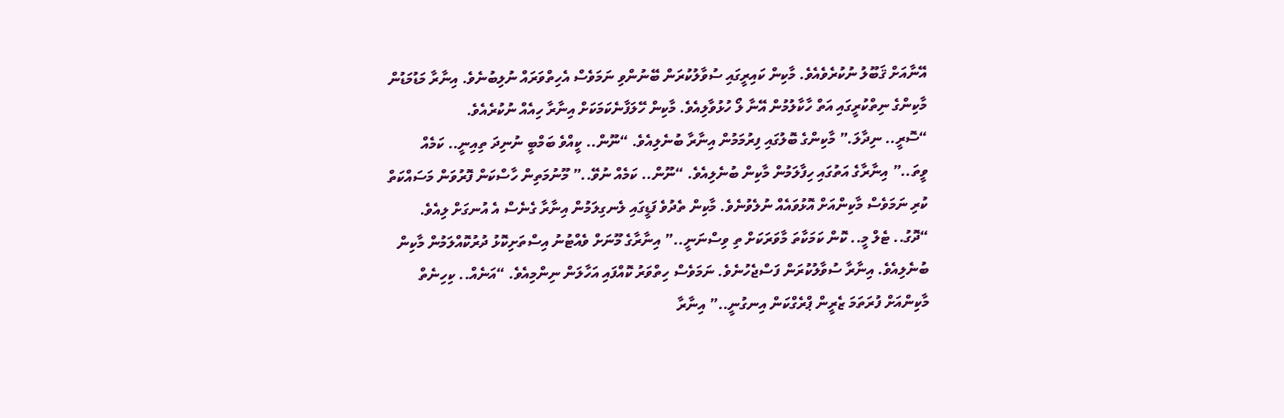އޭނާއަށް ޤަބޫލު ނުކުރެވެއެވެ. މާކިން ކައިރީގައި ސުވާލުކުރަން ބޭނުންވި ނަމަވެސް އެހިތްވަރައް ނުލިބުނެވެ. އިނާރާ މަޑުމަޑުން މާކިންގެ ނިތްކުރީގައި އަތް ހާކާލުމުން އޭނާ ލޯ ހުޅުވާލިއެވެ. މާކިން ހޭލަފާނެކަމަކަށް އިނާރާ ހިއެއް ނުކުރެއެވެ.
“ސޮރީ.. ނިދާލަ.” މާކިންގެ ބޮލުގައި ފިރުމަމުން އިނާރާ ބުނެލިއެވެ. “ނޫން.. ކީއްވެ ބަމްބީ ނުނިދަ ތިއިނީ.. ކަމެއް ވީތަ..” އިނާރާގެ އަތުގައި ހިފާލަމުން މާކިން ބުނެލިއެވެ. “ނޫން.. ކަމެއް ނުވޭ..” މޫނުމަތިން ހާސްކަން ފޮރުވަން މަސައްކަތް ކުރި ނަމަވެސް މާކިންއަށް އޮޅުވައެއް ނުލެވުނެވެ. މާކިން ތެދުވެ ފަޑީގައި ލެނގިލަމުން އިނާރާ ގެނެސް އެ އުނގަށް ލިއެވެ.
“ދޮގު.. ޓެލް މީ.. ކޮން ކަމަކާތަ މާވަރަކަށް ތި ވިސްނަނީ..” އިނާރާގެ މޫނަށް ވެއްޓުނު އިސްތަށިކޮޅު ދުރުކޮއްލަމުން މާކިން ބުނެލިއެވެ. އިނާރާ ސުވާލުކުރަން ފަސްޖެހުނެވެ. ނަމަވެސް ހިތްވަރު ކޮއްފައި އަހާލަން ނިންމިއެވެ. “އަނެއް.. ކިހިނެތް މާކިންއަށް ފުރަތަމަ ޒެރީން ޕްރެގްކަން އިނގުނީ..” އިނާރާ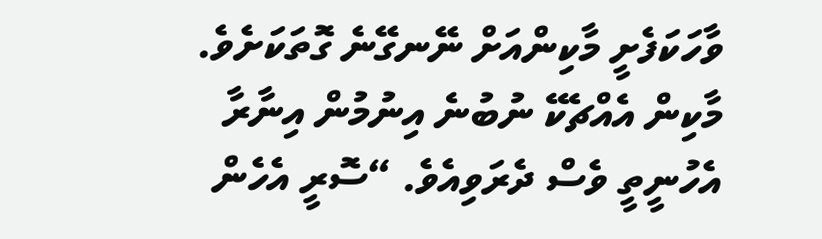ވާހަކަފެށީ މާކިންއަށް ނޭނގޭނެ ގޮތަކަށެވެ.
މާކިން އެއްޗެކޭ ނުބުނެ އިނުމުން އިނާރާ އެހުނީތީ ވެސް ދެރަވިއެވެ. “ސޮރީ އެހެން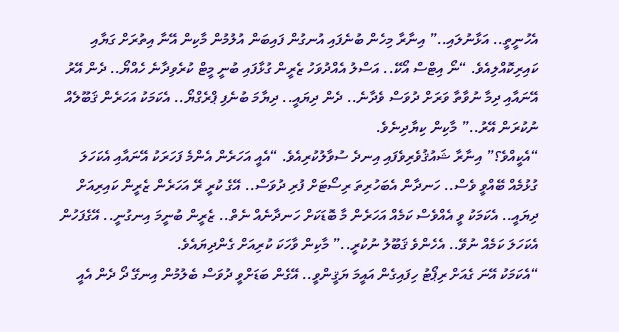އެހުނީތީ.. އަޅާނުލައި..” އިނާރާ މިހެން ބުނެފައި އުނގުން ފައިބަން އުލުމުން މާކިން އޭނާ އިތުރަށް ގަޔާއި ކައިރިކޮއްލިއެވެ. “ނޯ އިޓްސް އޯކޭ.. އަސްލު އެއްދުވަހު ޒެރީން ގުޅާފައި ބުނީ މީޓް ކުރެވިދާނެ ހެއްޔޯ.. ދެން އޭރު އޭނައާއި ދިމާ ނުވާތާ ވަރަށް ދުވަސް ވެދާނެ.. ދެން ދިޔައީ.. ދިޔާމަ ބުނެފި ޕްރެގްޔޯ.. އެކަމަކު އަހަރެން ޤަބޫލެއް ނުކުރަން އޭރު..” މާކިން ކިޔާދިނެވެ.
“އެކީއްވެ؟” އިނާރާ ޝައުޤުވެރިވެފައި އިނދެ ސުވާލުކުރިއެވެ. “އެއީ އަހަރެން އެންމެ ފަހަރަކު އޭނައާއި އެކަހަލަ ގުޅުމެއް ބޭއްވީ ވެސް.. ހަނދާން އެބަހުރިތަ ރިސޯޓަށް ފުރި ދުވަސް.. އޭގެ ކުރީ ރޭ އަހަރެން ޒެރީން ކައިރިއަށް ދިޔައީ.. އެކަމަކު ވީ އެއްވެސް ކަމެއް އަހަރެން މާ ބޮޑަކަށް ހަނދާނެއް ނެތް.. ޒެރީން ބުނީމަ އިނގުނީ.. އޭގެފަހުން އެކަހަލަ ކަމެއް ނުވޭ.. އެހެންވެ ޤަބޫލު ނުކުރީ..” މާކިން ވާހަކަ ކުރިއަށް ގެންދިޔައެވެ.
“އެކަމަކު އޭނަ ގެއަށް ރިޕޯޓު ހިފައިގެން އައީމަ ޔަޤީންވީ.. އޭގެން ބަޑަށްވީ ދުވަސް ބެލުމުން އިނގޭ ދޯ ދެން އެއީ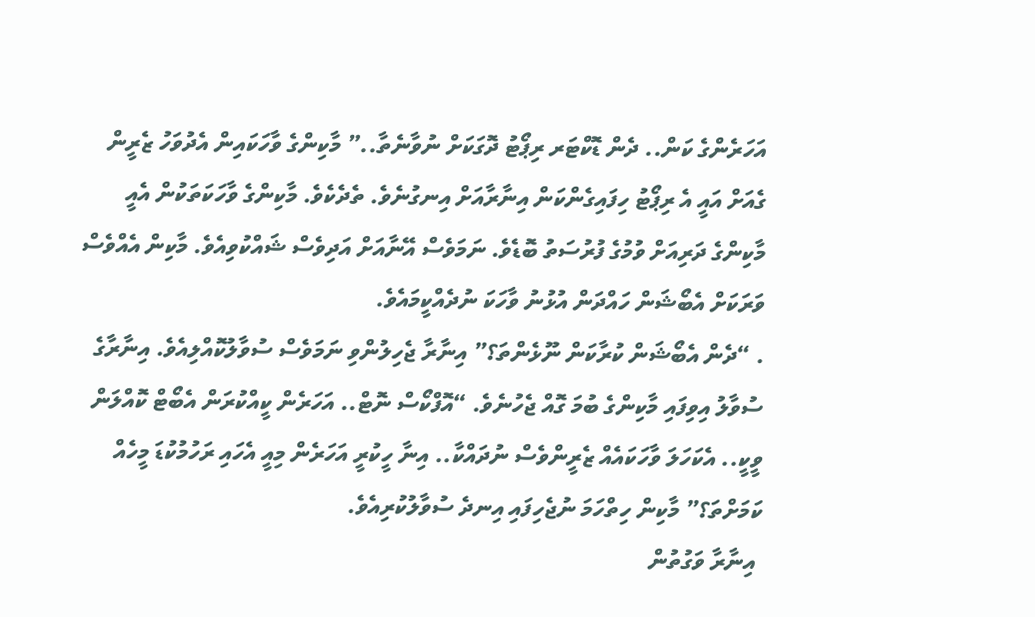އަހަރެންގެ ކަން.. ދެން ޑޮކްޓަރ ރިޕޯޓު ދޮގަކަށް ނުވާނެތާ..” މާކިންގެ ވާހަކައިން އެދުވަހު ޒެރީން ގެއަށް އައީ އެ ރިޕޯޓު ހިފައިގެންކަން އިނާރާއަށް އިނގުނެވެ. ތެދެކެވެ. މާކިންގެ ވާހަކަތަކުން އެއީ މާކިންގެ ދަރިއަށް ވުމުގެ ފުރުސަތު ބޮޑެވެ. ނަމަވެސް އޭނާއަށް އަދިވެސް ޝައްކުވިއެވެ. މާކިން އެއްވެސް ވަރަކަށް އެބޯޝަން ހައްދަން އުޅުނު ވާހަކަ ނުދެއްކީމައެވެ.
. “ދެން އެބޯޝަން ކުރާކަން ނޫޅެންތަ؟” އިނާރާ ޖެހިލުންވި ނަމަވެސް ސުވާލުކޮއްލިއެވެ. އިނާރާގެ ސުވާލު އިވިފައި މާކިންގެ ބުމަ ގޮއް ޖެހުނެވެ. “އޮފްކޯސް ނޮޓް.. އަހަރެން ކީއްކުރަން އެބޯޓް ކޮއްލަން ވީކީ.. އެކަހަލަ ވާހަކައެއް ޒެރީންވެސް ނުދައްކާ.. އިނާ ހީކުރީ އަހަރެން މިއީ އެހައި ރަހުމުކުޑަ މީހެއް ކަމަށްތަ؟” މާކިން ހިތްހަމަ ނުޖެހިފައި އިނދެ ސުވާލުކުރިއެވެ.
 އިނާރާ ވަގުތުން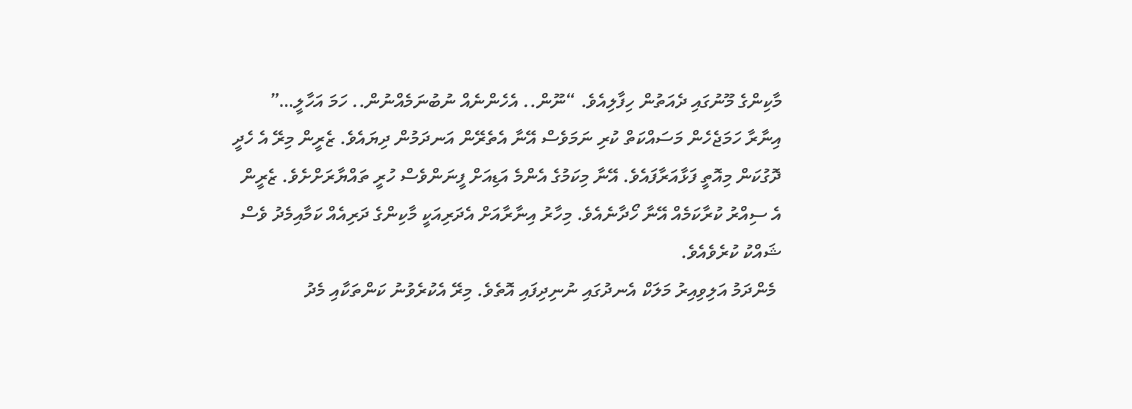މާކިންގެ މޫނުގައި ދެއަތުން ހިފާލިއެވެ. “ނޫން.. އެހެންނެއް ނުބުނަމެއްނުން.. ހަމަ އަހާލީ…” އިނާރާ ހަމަޖެހެން މަސައްކަތް ކުރި ނަމަވެސް އޭނާ އެތެރޭން އަނދަމުން ދިޔައެވެ. ޒެރީން މިރޭ އެ ހެދީ ދޮގުކަން މިއޮތީ ފަޅާއަރާފައެވެ. އޭނާ މިކަމުގެ އެންމެ އަޑިއަށް ފީނަންވެސް ހުރީ ތައްޔާރަށްށެވެ. ޒެރީން އެ ސިއްރު ކުރާކަމެއް އޭނާ ހޯދާނެއެވެ. މިހާރު އިނާރާއަށް އެދަރިއަކީ މާކިންގެ ދަރިއެއް ކަމާއިމެދު ވެސް ޝައްކު ކުރެވެއެވެ.
 މެންދަމު އަލިވިއިރު މަލަކް އެނދުގައި ނުނިދިފައި އޮތެވެ. މިރޭ އެކުރެވުނު ކަންތަކާއި މެދު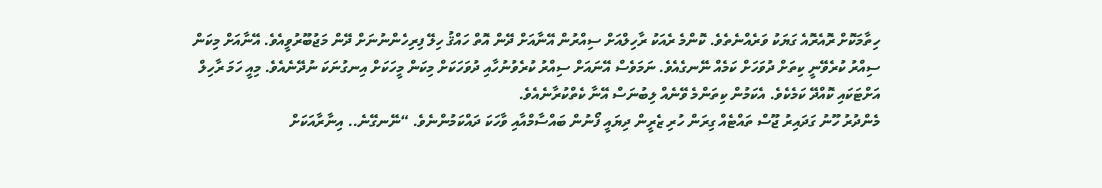ހިތާމަކޮށް ރޮއެރޮއެ ގަޔަކު ވަރެއްނެތެވެ. ކޮންމެ ރެއަކު ރާހިލްއަށް ސިއްރުން އޭނާއަށް ދޭން އޮތް ހައްޤު ހިލޭ ފިރިހެންނުނަށް ދޭން މަޖުބޫރުވީއެވެ. އޭނާއަށް މިކަން ސިއްރު ކުރެވޭނީ ކިތަށް ދުވަހަށް ކަމެއް ނޭނގެއެވެ. ނަމަވެސް އޭނައަށް ސިއްރު ކުރެވުނުހާއި ދުވަހަކަށް މިކަން މީހަކަށް އިނގުނަކަ ނުދޭނެއެވެ. މިއީ ހަމަ ރާހިލް އަށްޓަކައި ކޮއްދޭ ކަމެކެވެ. އެކަމުން ކިތަންމެ ވޭނެއް ލިބުނަސް އޭނާ ކެތްކުރާނެއެވެ.
މެންދުރު ހޫނު ގަދައިރު ޖޫސް ތައްޓެއް ގިރަން ހުރި ޒެރީން ދިޔައީ ފޯނުން ބައްސާމްއާއި ވާހަކަ ދައްކަމުންނެވެ. “ނޭނގޭނެ.. އިނާރާއަކަށް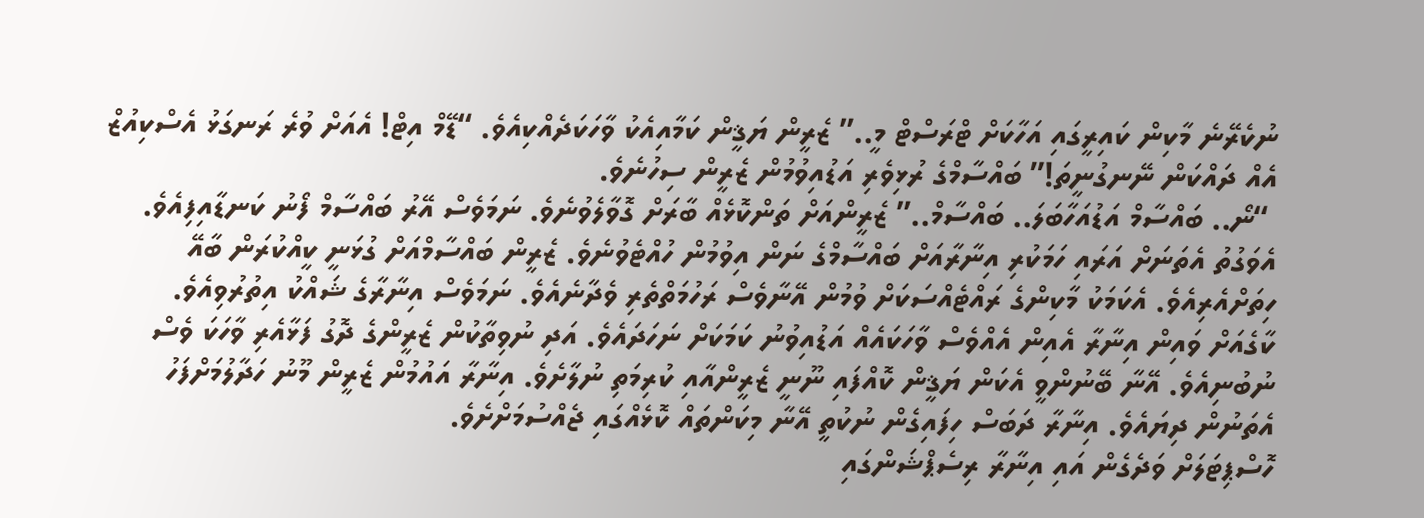ނުކެރޭނެ މާކިން ކައިރީގައި އަހާކަށް ޓްރަސްޓް މީ..” ޒެރީން ޔަޤީން ކަމާއިއެކު ވާހަކަދެއްކިއެވެ. “ޑޭމް އިޓް! އެއަށް ވުރެ ރަނގަޅު އެސްކިއުޒް އެއް ދައްކަން ނޭނގުނީތަ!” ބައްސާމްގެ ރުޅިވެރި އަޑުއިވުމުން ޒެރީން ސިހުނެވެ.
 “ނޯ.. ބައްސާމް އަޑުއަހާބަލަ.. ބައްސާމް..” ޒެރީންއަށް ތަންކޮޅެއް ބާރަށް ގޮވާލެވުނެވެ. ނަމަވެސް އޭރު ބައްސާމް ފޯނު ކަނޑާއިފިއެވެ. އެވަގުތު އެތަނަށް އަރައި ހަމަކުރި އިނާރާއަށް ބައްސާމްގެ ނަން އިވުމުން ހުއްޓެވުނެވެ. ޒެރީން ބައްސާމްއަށް ގުޅަނީ ކީއްކުރަން ބާއޭ ހިތަށްއެރިއެވެ. އެކަމަކު މާކިންގެ ރައްޓެއްސަކަށް ވުމުން އޭނާވެސް ރަހުމަތްތެރި ވެދާނެއެވެ. ނަމަވެސް އިނާރާގެ ޝައްކު އިތުރުވިއެވެ.
ކާގެއަށް ވައިން އިނާރާ އެއިން އެއްވެސް ވާހަކައެއް އަޑުއިވުނު ކަމަކަށް ނަހަދައެވެ. އަދި ނުވިތާކުން ޒެރީންގެ ދޮގު ފަޅާއެރި ވާހަކަ ވެސް ނުބުނިއެވެ. އޭނާ ބޭނުންވީ އެކަން ޔަޤީން ކޮއްފައި ނޫނީ ޒެރީންއާއި ކުރިމަތި ނުލާށެވެ. އިނާރާ އައުމުން ޒެރީން މޫނު ހަދާލުމަށްފަހު އެތަނުން ދިޔައެވެ. އިނާރާ ދަބަސް ހިފައިގެން ނުކުތީ އޭނާ މިކަންތައް ކޮޅެއްގައި ޖެއްސުމަށްށެވެ.
ހޮސްޕިޓަލަށް ވަދެގެން އައި އިނާރާ ރިސެޕްޝަންގައި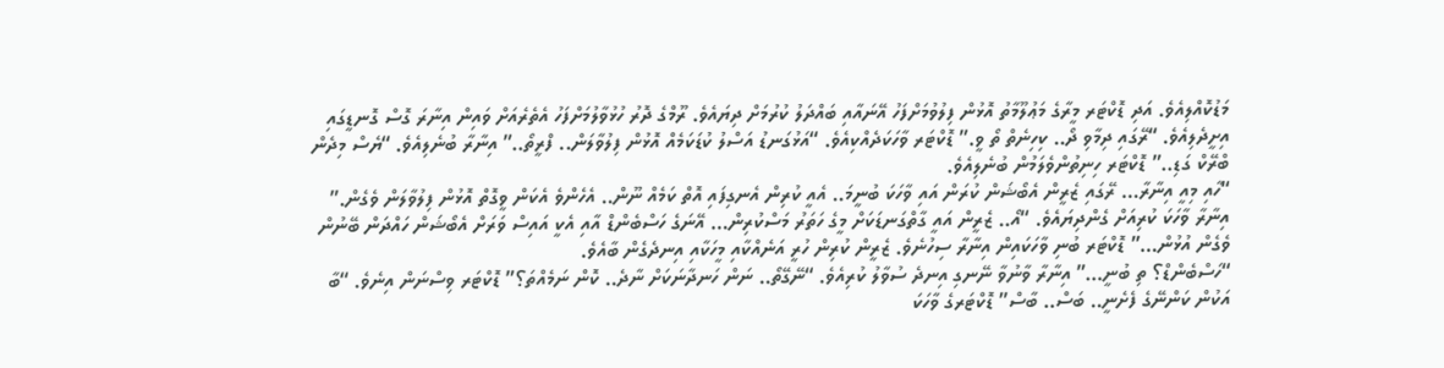މަޑުކޮއްލިއެވެ. އަދި ޑޮކްޓަރ މީރާގެ މަޢުލޫމާތު އޮޅުން ފިލުވުމަށްފަހު އޭނައާއި ބައްދަލު ކުރުމަށް ދިޔައެވެ. ރޫމްގެ ދޮރު ހުޅުވާލުމަށްފަހު އެތެރެއަށް ވައިން އިނާރަ ގޮސް ގޮނޑީގައި އިށީދެލިއެވެ. “ރޭގައި ދިމާވި ދޯ.. ކިހިނެތް ތޯ ވީ.” ޑޮކްޓަރ ވާހަކަދެއްކިއެވެ. “އަޅުގަނޑު އަސްލު ކުޑަކަމެއް އޮޅުން ފިލުވާލަން.. ފްރީތޯ..” އިނާރާ ބުނެލިއެވެ. “ޔެސް މިދެން ބްރޭކް ގަޑި..” ޑޮކްޓަރ ހިނިތުންވެލަމުން ބުނެލިއެވެ.
“ހާއި މިއީ އިނާރާ… ރޭގައި ޒެރީން އެބޯޝަން ކުރަން އައި ވާހަކަ ބުނީމަ.. އެއީ ކުރިން އެނގިފައި އޮތް ކަމެއް ނޫން.. އެހެންވެ އެކަން ވީގޮތް އޮޅުން ފިލުވާލަން ވެގެން.” އިނާރާ ވާހަކަ ކުރިއަށް ގެންދިޔައެވެ. “އޯ.. ޒެރީން އައީ ގާތްގަނޑަކަށް މީގެ ހަތަރު މަސްކުރިން… އޭނަގެ ހަސްބެންޑް އާއި އެކީ އައިސް ވަރަށް އެބޯޝަން ހައްދަން ބޭނުން ވެގެން އުޅުން…” ޑޮކްޓަރ ބުނި ވާހަކައިން އިނާރާ ސިހުނެވެ. ޒެރީން ކުރިން ހުރީ އަނެއްކާއި މީހަކާއި އިނދެގެން ބާއެވެ.
“ހަސްބެންޑް؟ ތި ބުނީ…” އިނާރާ ވާނުވާ ނޭނގި އިނދެ ސުވާލު ކުރިއެވެ. “ނޭގޭތޯ.. ނަން ހަނދާނަކަށް ނާދެ.. ކޮން ނަމެއްތަ؟” ޑޮކްޓަރ ވިސްނަން އިނެވެ. “ބާ އަކުން ކަންނޭގެ ފެށެނީ.. ބަސް.. ބާސް” ޑޮކްޓަރގެ ވާހަކަ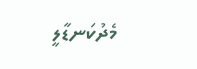މެދުކަނޑާލީ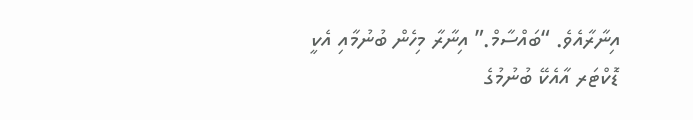އިނާރާއެވެ. “ބައްސާމް.” އިނާރާ މިހެން ބުނުމާއި އެކީ ޑޮކްޓަރ އާއެކޭ ބުނުމުގެ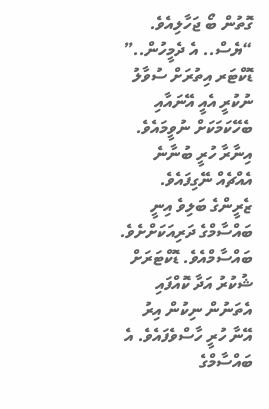ގޮތުން ބޯ ޖަހާލިއެވެ. “ޔެސް.. އެ ދެމީހުން..” ޑޮކްޓަރ އިތުރަށް ސުވާލު ނުކުރީ އެއީ އޭނައާއި ބެހޭކަމަކަށް ނުވީމައެވެ.
އިނާރާ ހުރީ ބުނާނެ އެއްޗެއް ނޭގިފައެވެ. ޒެރީންގެ ބަލިވެ އިނީ ބައްސާމްގެ ދަރިއަކަށްށެވެ. ބައްސާމްއެވެ. ޑޮކްޓަރަށް ޝުކުރު އަދާ ކޮއްފައި އެތަނުން ނިކުން އިރު އޭނާ ހުރީ ހާސްވެފައެވެ. އެ ބައްސާމްގެ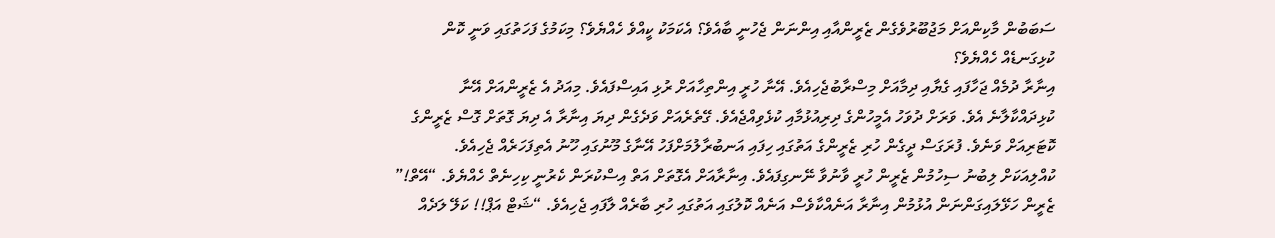ސަބަބުން މާކިންއަށް މަޖުބޫރުވެގެން ޒެރީންއާއި އިންނަން ޖެހުނީ ބާއެވެ؟ އެކަމަކު ކީއްވެ ހެއްޔެވެ؟ މިކަމުގެ ފަހަތުގައި ވަނީ ކޮން ކުޅިގަނޑެއް ހެއްޔެވެ؟
އިނާރާ ދުމެއް ޖަހާފައި ގެޔާއި ދިމާއަށް މިސްރާބުޖެހިއެވެ. އޭނާ ހުރީ އިންތިހާއަށް ރުޅި އައިސްފައެވެ. މިއަދު އެ ޒެރީންއަށް އޭނާ ކުޅިދައްކާލާނެ އެވެ. ވަރަށް ދުވަހު އެމީހުންގެ ދިރިއުޅުމާއި ކުޅެވިއްޖެއެވެ. ގޭތެރެއަށް ވަދެގެން ދިޔަ އިނާރާ އެ ދިޔަ ގޮތަށް ގޮސް ޒެރީންގެ ކޮޓަރިއަށް ވަނެވެ. ފުރަގަސް ދީގެން ހުރި ޒެރީންގެ އަތުގައި ހިފައި އަނބުރާލުމަށްފަހު އޭނާގެ މޫނުގައި ހޫނު އެތިފަހަރެއް ޖެހިއެވެ.
ކުއްލިއަކަށް ލިބުނު ސިހުމުން ޒެރީން ހުރީ ވާނުވާ ނޭނގިފައެވެ. އިނާރާއަށް އެގޮތަށް އަތް އިސްކުރަން ކެރުނީ ކިހިނެތް ހެއްޔެވެ. “އޭތް!” ޒެރީން ހަޅޭލައިގަންނަން އުޅުމުން އިނާރާ އަނެއްކާވެސް އަނެއް ކޮލުގައި އަތުގައި ހުރި ބާރެއް ލާފައި ޖެހިއެވެ. “ޝަޓް އަޕް!! ކަލޭ ލަދެއް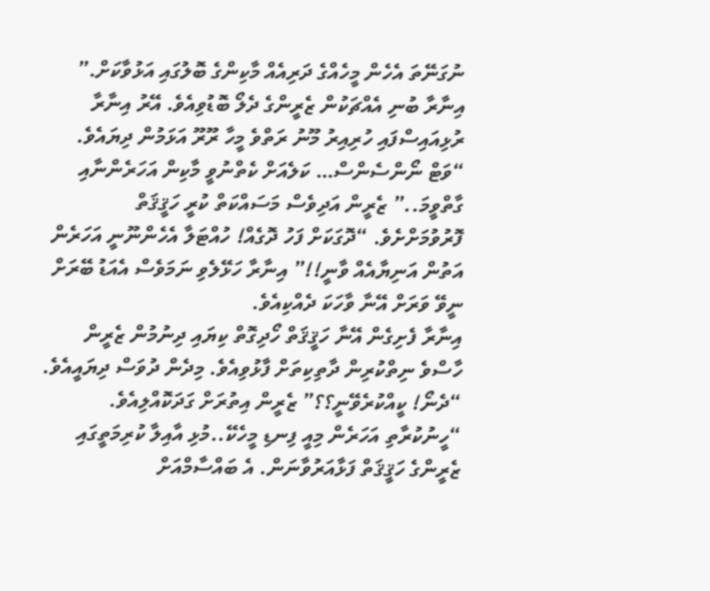ނުގަނޭތަ އެހެން މީހެއްގެ ދަރިއެއް މާކިންގެ ބޮލުގައި އަޅުވާކަށް.” އިނާރާ ބުނި އެއްޗަކުން ޒެރީންގެ ދެލޯ ބޮޑުވިއެވެ. އޭރު އިނާރާ ރުޅިއައިސްފައި ހުރިއިރު މޫނު ރަތްވެ މީހާ ރޫރޫ އަޅަމުން ދިޔައެވެ.
“ވަޓް ނޯންސެންސް… ކަލެއަށް ކެތްނުވީ މާކިން އަހަރެންނާއި ގާތްވީމަ..” ޒެރީން އަދިވެސް މަސައްކަތް ކުރީ ހަޤީޤަތް ފޮރުވުމަށްށެވެ. “ދޮގަކަށް ފަހު ދޮގެއް! ހުއްޓަލާ އެހެންނޫނީ އަހަރެން އަތުން އަނިޔާއެއް ވާނީ!!” އިނާރާ ހަޅޭލެވި ނަމަވެސް އެއަޑު ބޭރަށް ނީވޭ ވަރަށް އޭނާ ވާހަކަ ދެއްކިއެވެ.
އިނާރާ ފެށިގެން އޭނާ ހަޤީޤަތް ހޯދިގޮތް ކިޔައި ދިނުމުން ޒެރީން ހާސްވެ ނިތްކުރިން ދާތިކިތަށް ފާޅުވިއެވެ. މިދެން ދުވަސް ދިޔައީއެވެ. “ދެނޯ! ކީއްކުރެވޭނީ؟؟” ޒެރީން އިތުރަށް ގަދަކޮއްލިއެވެ. “ހީނުކުރާތި އަހަރެން މިއީ ފިނޑި މީހެކޭ..މުޅި އާއިލާ ކުރިމަތީގައި ޒެރީންގެ ހަޤީޤަތް ފަޅާއަރުވާނަން. އެ ބައްސާމްއަށް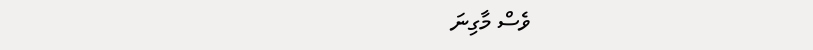ވެސް މާގިނަ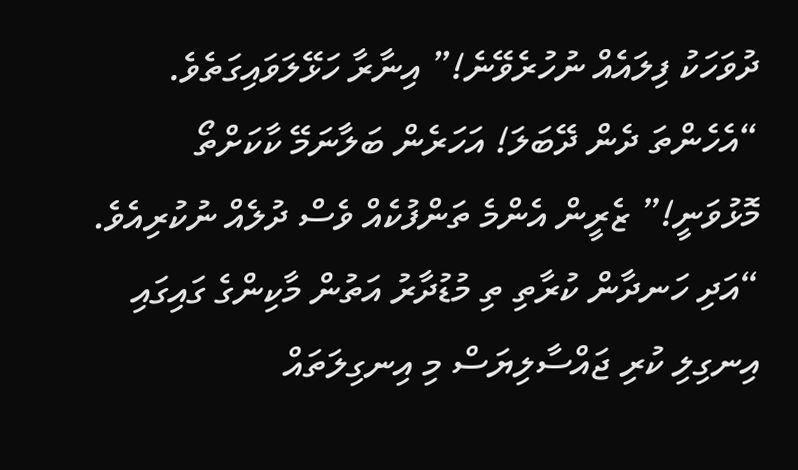ދުވަހަކު ފިލައެއް ނުހުރެވޭނެ!” އިނާރާ ހަޅޭލަވައިގަތެވެ.
“އެހެންތަ ދެން ދޭބަލަ! އަހަރެން ބަލާނަމޭ ކާކަށްތޯ މޮޅުވަނީ!” ޒެރީން އެންމެ ތަންފުކެއް ވެސް ދުލެއް ނުކުރިއެވެ. “އަދި ހަނދާން ކުރާތި ތި މުޑުދާރު އަތުން މާކިންގެ ގައިގައި އިނގިލި ކުރި ޖައްސާލިޔަސް މި އިނގިލަތައް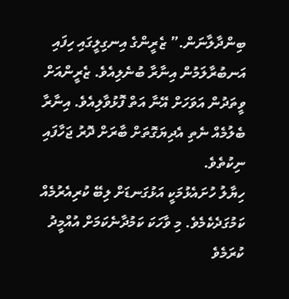ބިންދާލާނަން.” ޒެރީންގެ އިނގިލީގައި ހިފައި އަނބުރާލަމުން އިނާރާ ބުނެލިއެވެ. ޒެރީންއަށް ވީތަދުން އަވަހަށް އޭނާ އަތް ފޮޅުވާލިއެވެ. އިނާރާ ބެލުމެއް ނެތި އެދިޔަގޮތަށް ބާރަށް ދޮރު ޖަހާފައި ނިކުތެވެ.
ހިޔާލު ހުށައެޅުމަކީ އަޅުގަނޑަށް ލިބޭ ކުރިއެރުމެއް ކަމުގަދެކެމެވެ. މި ވާހަކަ ކަމުދާނެކަމަށް އުއްމީދު ކުރަމެވެ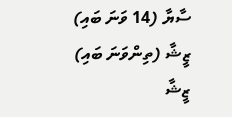ސާޔާ (14 ވަނަ ބައި)
ޒީޝާ (ތިންވަނަ ބައި)
ޒީޝާ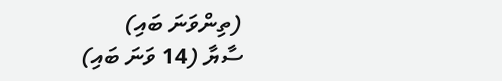(ތިންވަނަ ބައި)
ސާޔާ (14 ވަނަ ބައި)